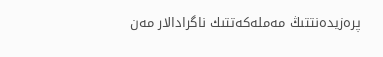پرەزيدەنتتىڭ مەملەكەتتىك ناگرادالار مەن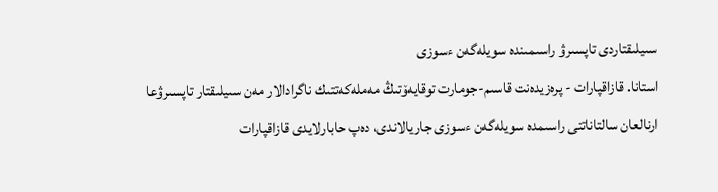سىيلىقتاردى تاپسىرۋ راسىمىندە سويلەگەن ءسوزى
استانا. قازاقپارات - پرەزيدەنت قاسىم-جومارت توقايەۆتىڭ مەملەكەتتىك ناگرادالار مەن سىيلىقتار تاپسىرۋعا ارنالعان سالتاناتتى راسىمدە سويلەگەن ءسوزى جاريالاندى، دەپ حابارلايدى قازاقپارات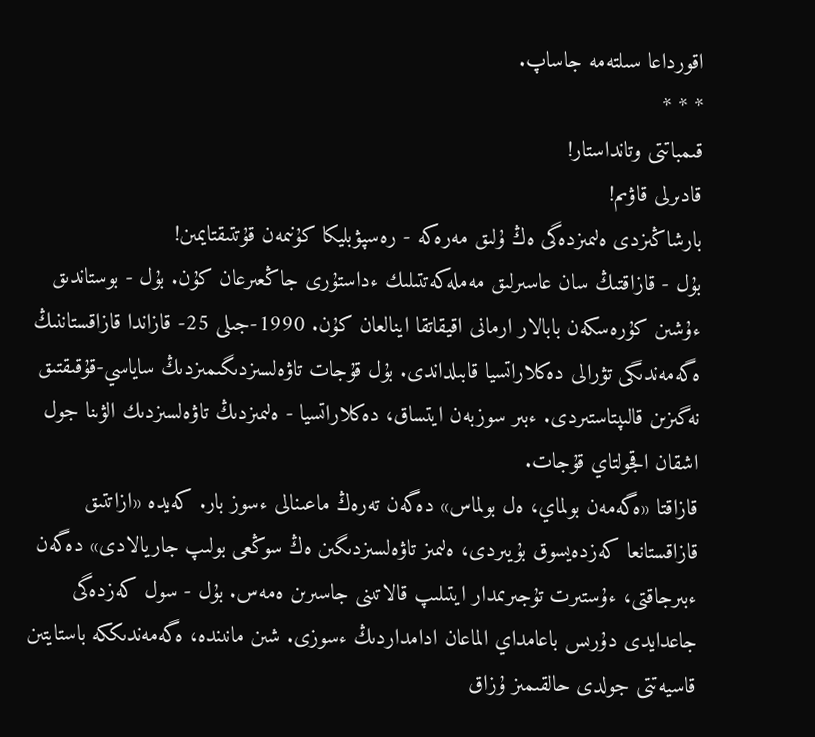اقورداعا سىلتەمە جاساپ.
* * *
قىمباتتى وتانداستار!
قادىرلى قاۋىم!
بارشاڭىزدى ەلىمىزدەگى ەڭ ۇلىق مەرەكە - رەسپۋبليكا كۇنىمەن قۇتتىقتايمىن!
بۇل - قازاقتىڭ سان عاسىرلىق مەملەكەتتىلىك ءداستۇرى جاڭعىرعان كۇن. بۇل - بوستاندىق ءۇشىن كۇرەسكەن بابالار ارمانى اقيقاتقا اينالعان كۇن. 1990-جىلى 25- قازاندا قازاقستاننىڭ ەگەمەندىگى تۋرالى دەكلاراتسيا قابىلداندى. بۇل قۇجات تاۋەلسىزدىگىمىزدىڭ ساياسي-قۇقىقتىق نەگىزىن قالىپتاستىردى. ءبىر سوزبەن ايتساق، دەكلاراتسيا - ەلىمىزدىڭ تاۋەلسىزدىك الۋىنا جول اشقان اقجولتاي قۇجات.
قازاقتا «ەگەمەن بولماي، ەل بولماس» دەگەن تەرەڭ ماعىنالى ءسوز بار. كەيدە «ازاتتىق قازاقستانعا كەزدەيسوق بۇيىردى، ەلىمىز تاۋەلسىزدىگىن ەڭ سوڭعى بولىپ جاريالادى» دەگەن ءبىرجاقتى، ءۇستىرت تۇجىرىمدار ايتىلىپ قالاتىنى جاسىرىن ەمەس. بۇل - سول كەزدەگى جاعدايدى دۇرىس باعامداي الماعان ادامداردىڭ ءسوزى. شىن مانىندە، ەگەمەندىككە باستايتىن قاسيەتتى جولدى حالقىمىز ۇزاق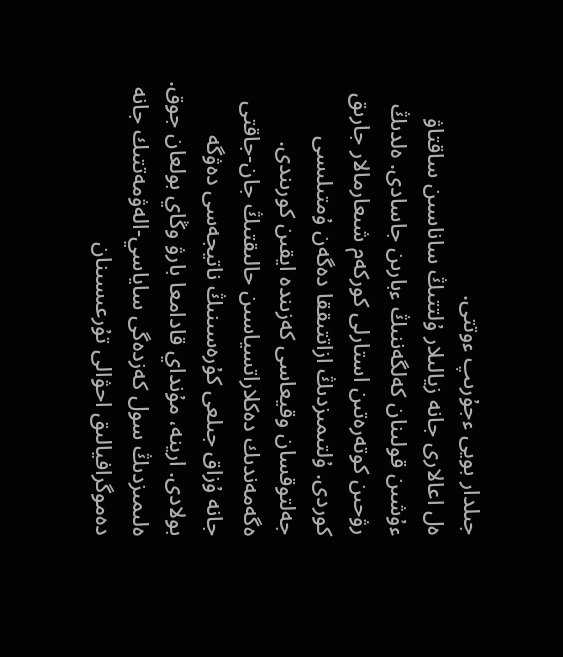جىلدار بويى ءجۇرىپ ءوتتى.
ەل اعالارى جانە زيالىلار ۇلتتىڭ ساناسىن ساقتاۋ ءۇشىن قولىنان كەلگەننىڭ ءبارىن جاسادى. ەلدىڭ رۋحىن كوتەرەتىن استارلى كوركەم شىعارمالار جارىق كوردى. ۇلتىمىزدىڭ ازاتتىققا دەگەن ۇمتىلىسى جەلتوقسان وقيعاسى كەزىندە ايقىن كورىندى.
ەگەمەندىك دەكلاراتسياسىن حالىقتىڭ جان-جاقتى جانە ۇزاق جىلعى كۇرەسىنىڭ ناتيجەسى دەۋگە بولادى. ارينە، مۇنداي قادامعا بارۋ وڭاي بولعان جوق. ەلىمىزدىڭ سول كەزدەگى ساياسي-الەۋمەتتىك جانە دەموگرافيالىق احۋالى تۇرعىسىنان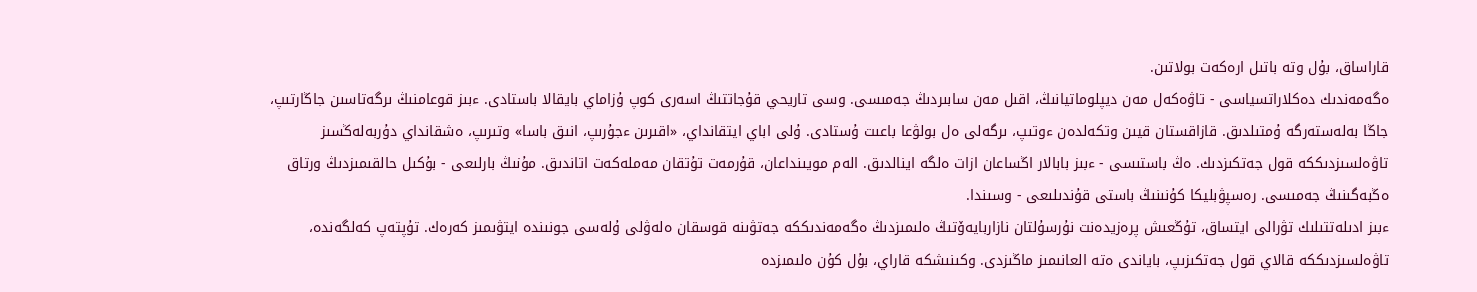قاراساق، بۇل وتە باتىل ارەكەت بولاتىن.
ەگەمەندىك دەكلاراتسياسى - تاۋەكەل مەن ديپلوماتيانىڭ، اقىل مەن سابىردىڭ جەمىسى. وسى تاريحي قۇجاتتىڭ اسەرى كوپ ۇزاماي بايقالا باستادى. ءبىز قوعامنىڭ ىرگەتاسىن جاڭارتىپ، جاڭا بەلەستەرگە ۇمتىلدىق. قازاقستان قيىن وتكەلدەن ءوتىپ، ىرگەلى ەل بولۋعا باعىت ۇستادى. ۇلى اباي ايتقانداي، «اقىرىن ءجۇرىپ، انىق باسا» وتىرىپ، ەشقانداي دۇربەلەڭسىز تاۋەلسىزدىككە قول جەتكىزدىك. ەڭ باستىسى - ءبىز بابالار اڭساعان ازات ەلگە اينالدىق. الەم مويىنداعان، قۇرمەت تۇتقان مەملەكەت اتاندىق. مۇنىڭ بارلىعى - بۇكىل حالقىمىزدىڭ ورتاق ەڭبەگىنىڭ جەمىسى. رەسپۋبليكا كۇنىنىڭ باستى قۇندىلىعى - وسىندا.
ءبىز ادىلەتتىلىك تۋرالى ايتساق، تۇڭعىش پرەزيدەنت نۇرسۇلتان نازاربايەۆتىڭ ەلىمىزدىڭ ەگەمەندىككە جەتۋىنە قوسقان ەلەۋلى ۇلەسى جونىندە ايتۋىمىز كەرەك. تۇپتەپ كەلگەندە، تاۋەلسىزدىككە قالاي قول جەتكىزىپ، باياندى ەتە العانىمىز ماڭىزدى. وكىنىشكە قاراي، بۇل كۇن ەلىمىزدە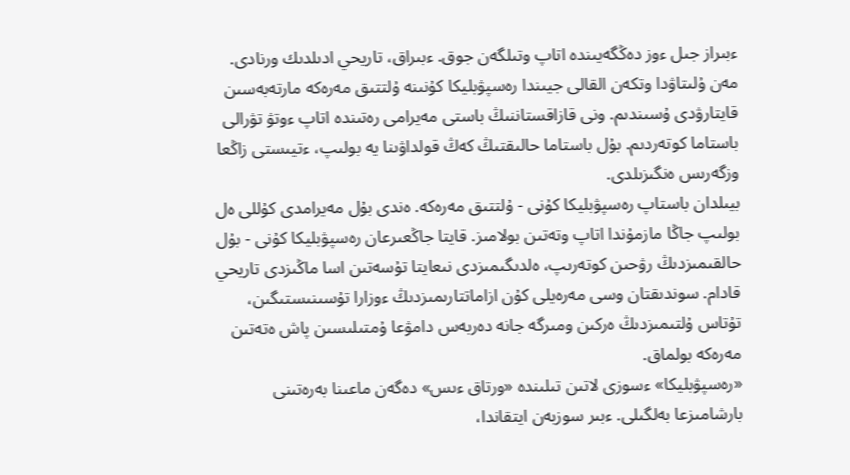ءبىراز جىل ءوز دەڭگەيىندە اتاپ وتىلگەن جوق. ءبىراق، تاريحي ادىلدىك ورنادى.
مەن ۇلىتاۋدا وتكەن القالى جيىندا رەسپۋبليكا كۇنىنە ۇلتتىق مەرەكە مارتەبەسىن قايتارۋدى ۇسىندىم. ونى قازاقستاننىڭ باستى مەيرامى رەتىندە اتاپ ءوتۋ تۋرالى باستاما كوتەردىم. بۇل باستاما حالىقتىڭ كەڭ قولداۋىنا يە بولىپ، ءتيىستى زاڭعا وزگەرىس ەنگىزىلدى.
بيىلدان باستاپ رەسپۋبليكا كۇنى - ۇلتتىق مەرەكە. ەندى بۇل مەيرامدى كۇللى ەل بولىپ جاڭا مازمۇندا اتاپ وتەتىن بولامىز. قايتا جاڭعىرعان رەسپۋبليكا كۇنى - بۇل حالقىمىزدىڭ رۋحىن كوتەرىپ، ەلدىگىمىزدى نىعايتا تۇسەتىن اسا ماڭىزدى تاريحي قادام. سوندىقتان وسى مەرەيلى كۇن ازاماتتارىمىزدىڭ ءوزارا تۇسىنىستىگىن، تۇتاس ۇلتىمىزدىڭ ەركىن ومىرگە جانە دەربەس دامۋعا ۇمتىلىسىن پاش ەتەتىن مەرەكە بولماق.
«رەسپۋبليكا» ءسوزى لاتىن تىلىندە «ورتاق ءىس» دەگەن ماعىنا بەرەتىنى بارشامىزعا بەلگىلى. ءبىر سوزبەن ايتقاندا،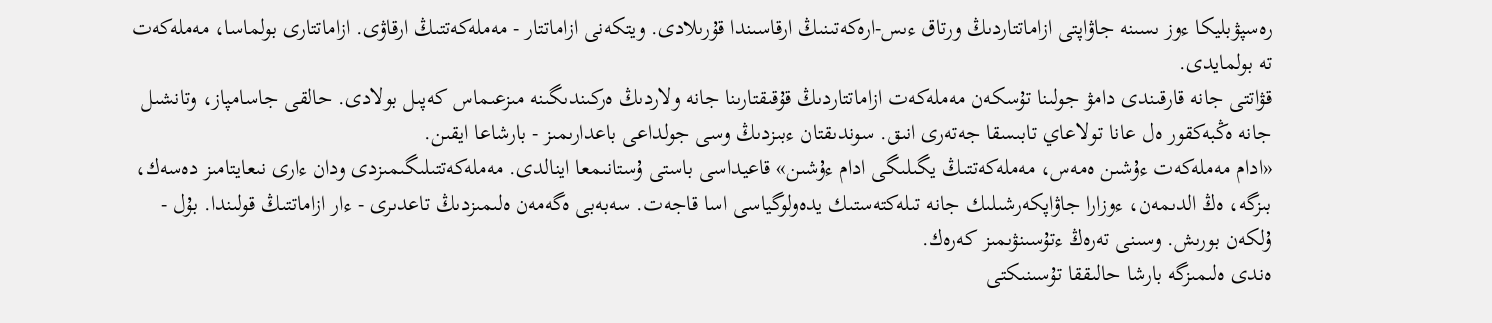رەسپۋبليكا ءوز ىسىنە جاۋاپتى ازاماتتاردىڭ ورتاق ءىس-ارەكەتىنىڭ ارقاسىندا قۇرىلادى. ويتكەنى ازاماتتار - مەملەكەتتىڭ ارقاۋى. ازاماتتارى بولماسا، مەملەكەت تە بولمايدى.
قۋاتتى جانە قارقىندى دامۋ جولىنا تۇسكەن مەملەكەت ازاماتتاردىڭ قۇقىقتارىنا جانە ولاردىڭ ەركىندىگىنە مىزعىماس كەپىل بولادى. حالقى جاسامپاز، وتانشىل جانە ەڭبەكقور ەل عانا تولاعاي تابىسقا جەتەرى انىق. سوندىقتان ءبىزدىڭ وسى جولداعى باعدارىمىز - بارشاعا ايقىن.
«ادام مەملەكەت ءۇشىن ەمەس، مەملەكەتتىڭ يگىلىگى ادام ءۇشىن» قاعيداسى باستى ۇستانىمعا اينالدى. مەملەكەتتىلىگىمىزدى ودان ءارى نىعايتامىز دەسەك، بىزگە، ەڭ الدىمەن، ءوزارا جاۋاپكەرشىلىك جانە تىلەكتەستىك يدەولوگياسى اسا قاجەت. سەبەبى ەگەمەن ەلىمىزدىڭ تاعدىرى - ءار ازاماتتىڭ قولىندا. بۇل - ۇلكەن بورىش. وسىنى تەرەڭ ءتۇسىنۋىمىز كەرەك.
ەندى ەلىمىزگە بارشا حالىققا تۇسىنىكتى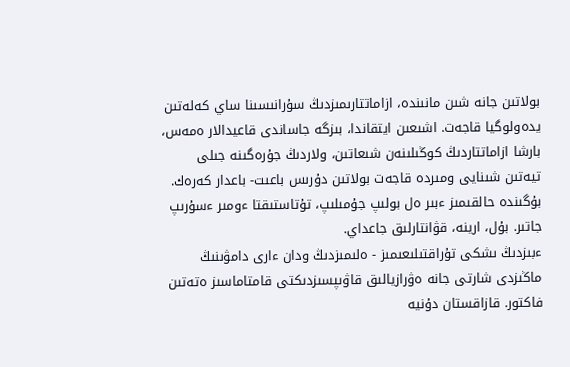بولاتىن جانە شىن مانىندە، ازاماتتارىمىزدىڭ سۇرانىسىنا ساي كەلەتىن يدەولوگيا قاجەت. اشىعىن ايتقاندا، بىزگە جاساندى قاعيدالار ەمەس، بارشا ازاماتتاردىڭ كوڭىلىنەن شىعاتىن، ولاردىڭ جۇرەگىنە جىلى تيەتىن شىنايى ومىردە قاجەت بولاتىن دۇرىس باعىت- باعدار كەرەك.
بۇگىندە حالقىمىز ءبىر ەل بولىپ جۇمىلىپ، تۇتاستىقتا ءومىر ءسۇرىپ جاتىر. بۇل، ارينە، قۋانتارلىق جاعداي.
ءبىزدىڭ ىشكى تۇراقتىلىعىمىز - ەلىمىزدىڭ ودان ءارى دامۋىنىڭ ماڭىزدى شارتى جانە ەۋرازيالىق قاۋىپسىزدىكتى قامتاماسىز ەتەتىن فاكتور. قازاقستان دۇنيە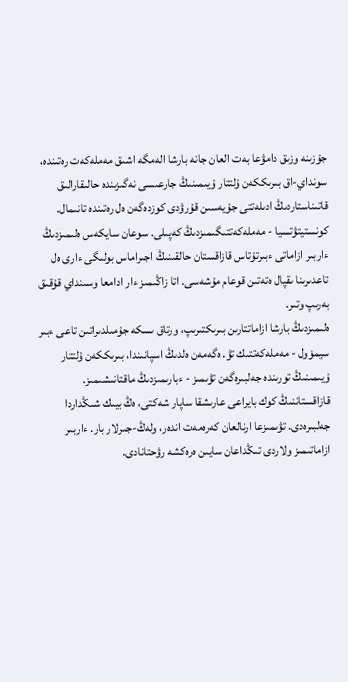جۇزىنە وزىق دامۋعا بەت العان جانە بارشا الەمگە اشىق مەملەكەت رەتىندە، سونداي-اق بىرىككەن ۇلتتار ۇيىمىنىڭ جارعىسى نەگىزىندە حالىقارالىق قاتىناستاردىڭ ادىلەتتى جۇيەسىن قۇرۋدى كوزدەگەن ەل رەتىندە تانىمال.
كونستيتۋتسيا - مەملەكەتتىگىمىزدىڭ كەپىلى. سوعان سايكەس ەلىمىزدىڭ ءاربىر ازاماتى ءبىرتۇتاس قازاقستان حالقىنىڭ اجىراماس بولىگى ءارى ەل تاعدىرىنا ىقپال ەتەتىن قوعام مۇشەسى. اتا زاڭىمىز ءار ادامعا وسىنداي قۇقىق بەرىپ وتىر.
ەلىمىزدىڭ بارشا ازاماتتارىن بىرىكتىرىپ، ورتاق ىسكە جۇمىلدىراتىن تاعى ءبىر سيمۆول - مەملەكەتتىك تۋ. ەگەمەن ەلدىڭ اسپانىندا، بىرىككەن ۇلتتار ۇيىمىنىڭ تورىندە جەلبىرەگەن تۋىمىز - ءبارىمىزدىڭ ماقتانىشىمىز. قازاقستاننىڭ كوك بايراعى عارىشقا ساپار شەكتى، ەڭ بيىك شىڭداردا جەلبىرەدى. تۋىمىزعا ارنالعان كەرەمەت اندەر، ولەڭ-جىرلار بار. ءاربىر ازاماتىمىز ولاردى تىڭداعان سايىن ەرەكشە رۋحتانادى.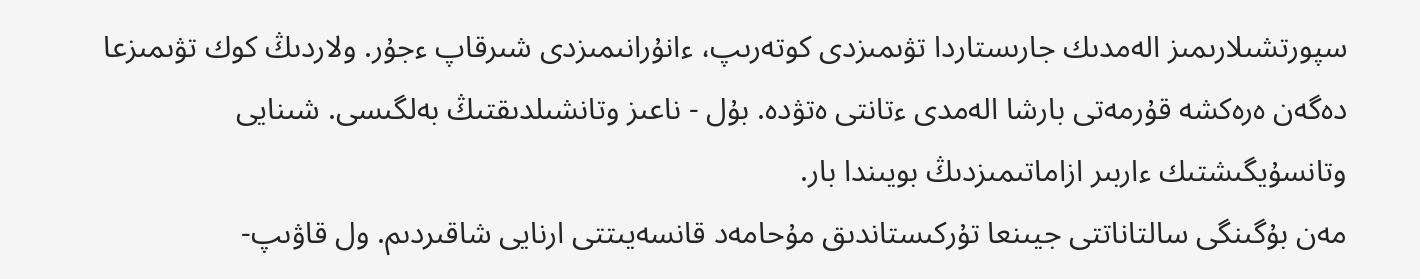سپورتشىلارىمىز الەمدىك جارىستاردا تۋىمىزدى كوتەرىپ، ءانۇرانىمىزدى شىرقاپ ءجۇر. ولاردىڭ كوك تۋىمىزعا دەگەن ەرەكشە قۇرمەتى بارشا الەمدى ءتانتى ەتۋدە. بۇل - ناعىز وتانشىلدىقتىڭ بەلگىسى. شىنايى وتانسۇيگىشتىك ءاربىر ازاماتىمىزدىڭ بويىندا بار.
مەن بۇگىنگى سالتاناتتى جيىنعا تۇركىستاندىق مۇحامەد قانسەيىتتى ارنايى شاقىردىم. ول قاۋىپ-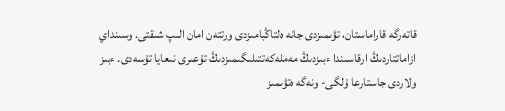قاتەرگە قاراماستان، تۋىمىزدى جانە ەلتاڭبامىزدى ورتتەن امان الىپ شىقتى. وسىنداي ازاماتتاردىڭ ارقاسىندا ءبىزدىڭ مەملەكەتتىلىگىمىزدىڭ تۇعىرى نىعايا تۇسەدى. ءبىز ولاردى جاستارعا ۇلگى- ونەگە ەتۋىمىز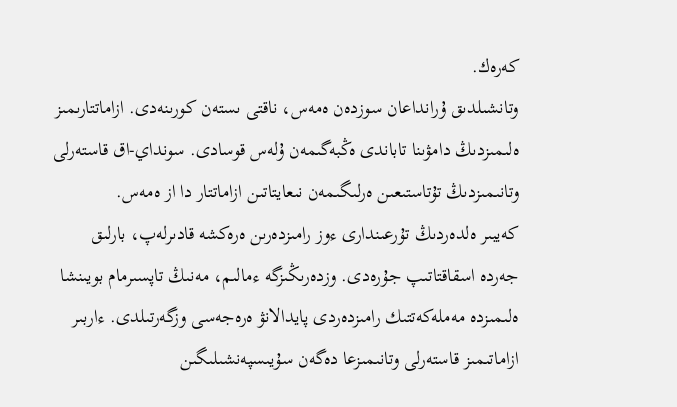كەرەك.
وتانشىلدىق ۇرانداعان سوزدەن ەمەس، ناقتى ىستەن كورىنەدى. ازاماتتارىمىز ەلىمىزدىڭ دامۋىنا تاباندى ەڭبەگىمەن ۇلەس قوسادى. سونداي-اق قاستەرلى وتانىمىزدىڭ تۇتاستىعىن ەرلىگىمەن نىعايتاتىن ازاماتتار دا از ەمەس.
كەيبىر ەلدەردىڭ تۇرعىندارى ءوز رامىزدەرىن ەرەكشە قادىرلەپ، بارلىق جەردە اسقاقتاتىپ جۇرەدى. وزدەرىڭىزگە ءمالىم، مەنىڭ تاپسىرمام بويىنشا ەلىمىزدە مەملەكەتتىك رامىزدەردى پايدالانۋ ەرەجەسى وزگەرتىلدى. ءاربىر ازاماتىمىز قاستەرلى وتانىمىزعا دەگەن سۇيىسپەنشىلىگىن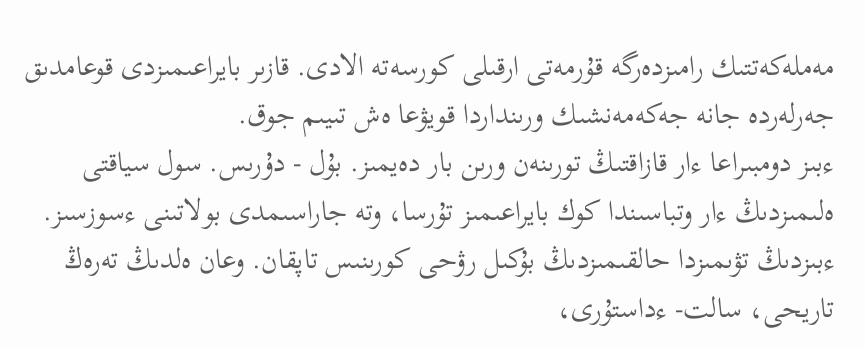مەملەكەتتىك رامىزدەرگە قۇرمەتى ارقىلى كورسەتە الادى. قازىر بايراعىمىزدى قوعامدىق جەرلەردە جانە جەكەمەنشىك ورىنداردا قويۋعا ەش تىيىم جوق.
ءبىز دومبىراعا ءار قازاقتىڭ تورىنەن ورىن بار دەيمىز. بۇل - دۇرىس. سول سياقتى ەلىمىزدىڭ ءار وتباسىندا كوك بايراعىمىز تۇرسا، وتە جاراسىمدى بولاتىنى ءسوزسىز. ءبىزدىڭ تۋىمىزدا حالقىمىزدىڭ بۇكىل رۋحى كورىنىس تاپقان. وعان ەلدىڭ تەرەڭ تاريحى، سالت- ءداستۇرى،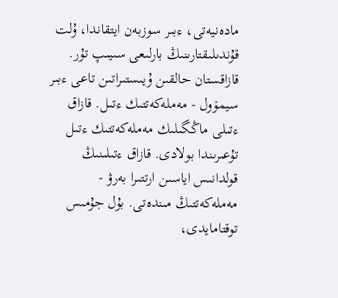مادەنيەتى، ءبىر سوزبەن ايتقاندا، ۇلت قۇندىلىقتارىنىڭ بارلىعى سىيىپ تۇر. قازاقستان حالقىن ۇيىستىراتىن تاعى ءبىر سيمۆول - مەملەكەتتىك ءتىل. قازاق ءتىلى ماڭگىلىك مەملەكەتتىك ءتىل تۇعىرىندا بولادى. قازاق ءتىلىنىڭ قولدانىس اياسىن ارتتىرا بەرۋ - مەملەكەتتىڭ مىندەتى. بۇل جۇمىس توقتامايدى،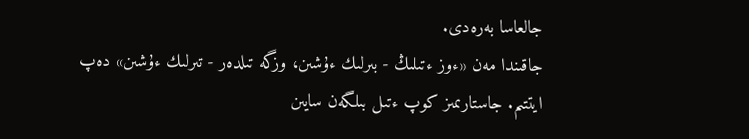جالعاسا بەرەدى.
جاقىندا مەن «ءوز ءتىلىڭ - بىرلىك ءۇشىن، وزگە تىلدەر - تىرلىك ءۇشىن» دەپ ايتتىم. جاستارىمىز كوپ ءتىل بىلگەن سايىن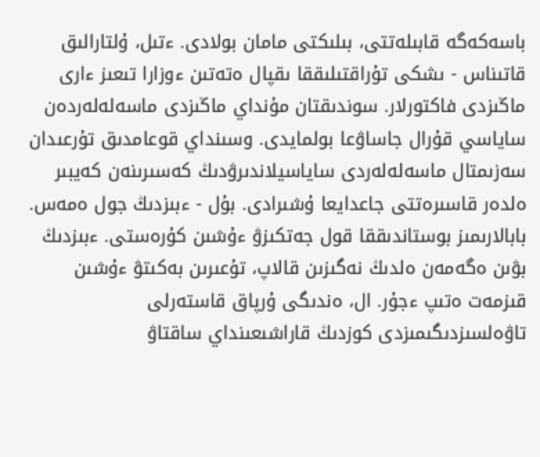باسەكەگە قابىلەتتى، بىلىكتى مامان بولادى. ءتىل، ۇلتارالىق قاتىناس - ىشكى تۇراقتىلىققا ىقپال ەتەتىن ءوزارا تىعىز ءارى ماڭىزدى فاكتورلار. سوندىقتان مۇنداي ماڭىزدى ماسەلەلەردەن ساياسي قۇرال جاساۋعا بولمايدى. وسىنداي قوعامدىق تۇرعىدان سەزىمتال ماسەلەلەردى ساياسيلاندىرۋدىڭ كەسىرىنەن كەيبىر ەلدەر قاسىرەتتى جاعدايعا ۇشىرادى. بۇل - ءبىزدىڭ جول ەمەس.
بابالارىمىز بوستاندىققا قول جەتكىزۋ ءۇشىن كۇرەستى. ءبىزدىڭ بۋىن ەگەمەن ەلدىڭ نەگىزىن قالاپ، تۇعىرىن بەكىتۋ ءۇشىن قىزمەت ەتىپ ءجۇر. ال، ەندىگى ۇرپاق قاستەرلى تاۋەلسىزدىگىمىزدى كوزدىڭ قاراشىعىنداي ساقتاۋ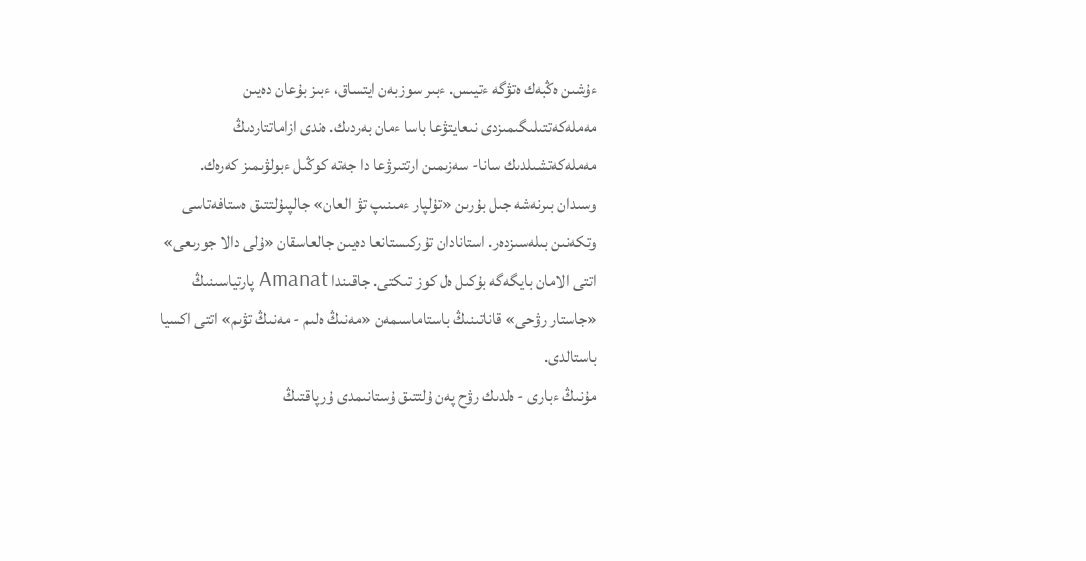ءۇشىن ەڭبەك ەتۋگە ءتيىس. ءبىر سوزبەن ايتساق، ءبىز بۇعان دەيىن مەملەكەتتىلىگىمىزدى نىعايتۋعا باسا ءمان بەردىك. ەندى ازاماتتاردىڭ مەملەكەتشىلدىك سانا- سەزىمىن ارتتىرۋعا دا جەتە كوڭىل ءبولۋىمىز كەرەك.
وسىدان بىرنەشە جىل بۇرىن «تۇلپار ءمىنىپ تۋ العان» جالپىۇلتتىق ەستافەتاسى وتكەنىن بىلەسىزدەر. استانادان تۇركىستانعا دەيىن جالعاسقان «ۇلى دالا جورىعى» اتتى الامان بايگەگە بۇكىل ەل كوز تىكتى. جاقىندا Amanat پارتياسىنىڭ «جاستار رۋحى» قاناتىنىڭ باستاماسىمەن «مەنىڭ ەلىم - مەنىڭ تۋىم» اتتى اكسيا باستالدى.
مۇنىڭ ءبارى - ەلدىك رۋح پەن ۇلتتىق ۇستانىمدى ۇرپاقتىڭ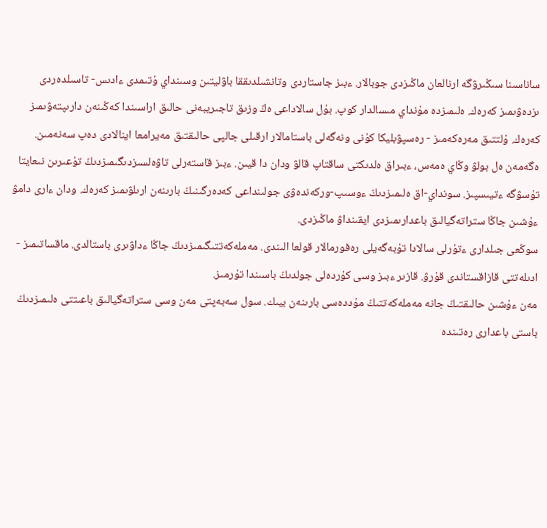ساناسىنا سىڭىرۋگە ارنالعان ماڭىزدى جوبالار. ءبىز جاستاردى وتانشىلدىققا باۋليتىن وسىنداي ۇتىمدى ءادىس- تاسىلدەردى ىزدەۋىمىز كەرەك. ەلىمىزدە مۇنداي مىسالدار كوپ. بۇل سالاداعى ەڭ وزىق تاجىريبەنى حالىق اراسىندا كەڭىنەن دارىپتەۋىمىز كەرەك. ۇلتتىق مەرەكەمىز - رەسپۋبليكا كۇنى ونەگەلى باستامالار ارقىلى جالپى حالىقتىق مەيرامعا اينالادى دەپ سەنەمىن.
ەگەمەن ەل بولۋ وڭاي ەمەس، ءبىراق ەلدىكتى ساقتاپ قالۋ ودان دا قيىن. ءبىز قاستەرلى تاۋەلسىزدىگىمىزدىڭ تۇعىرىن نىعايتا تۇسۋگە ءتيىسپىز. سونداي-اق ەلىمىزدىڭ ءوسىپ-وركەندەۋى جولىنداعى كەدەرگىنىڭ بارىنەن ارىلۋىمىز كەرەك. ودان ءارى دامۋ ءۇشىن جاڭا ستراتەگيالىق باعدارىمىزدى ايقىنداۋ ماڭىزدى.
سوڭعى جىلدارى ءتۇرلى سالادا تۇبەگەيلى رەفورمالار قولعا الىندى. مەملەكەتتىگىمىزدىڭ جاڭا ءداۋىرى باستالدى. ماقساتىمىز - ادىلەتتى قازاقستاندى قۇرۋ. قازىر ءبىز وسى كۇردەلى جولدىڭ باسىندا تۇرمىز.
مەن ءۇشىن حالىقتىڭ جانە مەملەكەتتىڭ مۇددەسى بارىنەن بيىك. سول سەبەپتى مەن وسى ستراتەگيالىق باعىتتى ەلىمىزدىڭ باستى باعدارى رەتىندە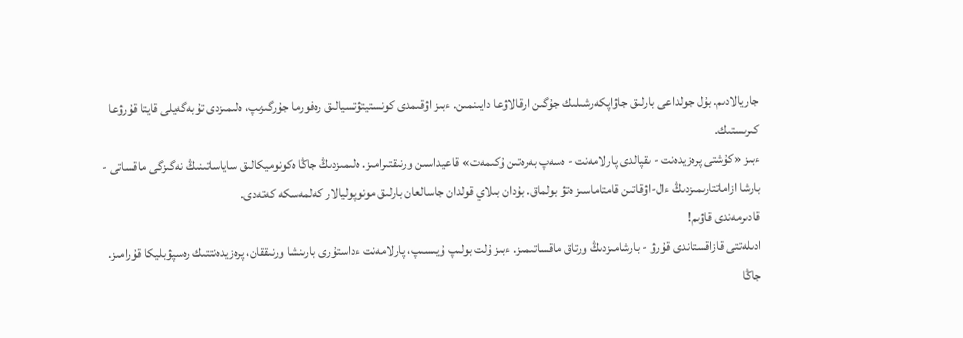جاريالادىم. بۇل جولداعى بارلىق جاۋاپكەرشىلىك جۇگىن ارقالاۋعا دايىنمىن. ءبىز اۋقىمدى كونستيتۋتسيالىق رەفورما جۇرگىزىپ، ەلىمىزدى تۇبەگەيلى قايتا قۇرۋعا كىرىستىك.
ءبىز «كۇشتى پرەزيدەنت - ىقپالدى پارلامەنت - ەسەپ بەرەتىن ۇكىمەت» قاعيداسىن ورنىقتىرامىز. ەلىمىزدىڭ جاڭا ەكونوميكالىق ساياساتىنىڭ نەگىزگى ماقساتى - بارشا ازاماتتارىمىزدىڭ ءال-اۋقاتىن قامتاماسىز ەتۋ بولماق. بۇدان بىلاي قولدان جاسالعان بارلىق مونوپوليالار كەلمەسكە كەتەدى.
قادىرمەندى قاۋىم!
ادىلەتتى قازاقستاندى قۇرۋ - بارشامىزدىڭ ورتاق ماقساتىمىز. ءبىز ۇلت بولىپ ۇيىسىپ، پارلامەنت ءداستۇرى بارىنشا ورنىققان، پرەزيدەنتتىك رەسپۋبليكا قۇرامىز. جاڭا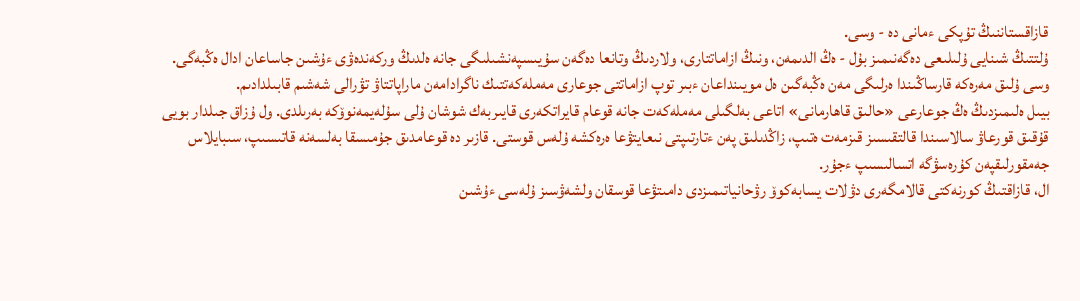قازاقستاننىڭ تۇپكى ءمانى دە - وسى.
ۇلتتىڭ شىنايى ۇلىلىعى دەگەنىمىز بۇل - ەڭ الدىمەن، ونىڭ ازاماتتارى، ولاردىڭ وتانعا دەگەن سۇيىسپەنشىلىگى جانە ەلدىڭ وركەندەۋى ءۇشىن جاساعان ادال ەڭبەگى. وسى ۇلىق مەرەكە قارساڭىندا ەرلىگى مەن ەڭبەگىن ەل مويىنداعان ءبىر توپ ازاماتتى جوعارى مەملەكەتتىك ناگرادامەن ماراپاتتاۋ تۋرالى شەشىم قابىلدادىم.
بيىل ەلىمىزدىڭ ەڭ جوعارعى «حالىق قاھارمانى» اتاعى بەلگىلى مەملەكەت جانە قوعام قايراتكەرى قايىربەك شوشان ۇلى سۇلەيمەنوۆكە بەرىلدى. ول ۇزاق جىلدار بويى قۇقىق قورعاۋ سالاسىندا قالتقىسىز قىزمەت ەتىپ، زاڭدىلىق پەن ءتارتىپتى نىعايتۋعا ەرەكشە ۇلەس قوستى. قازىر دە قوعامدىق جۇمىسقا بەلسەنە قاتىسىپ، سىبايلاس جەمقورلىقپەن كۇرەسۋگە اتسالىسىپ ءجۇر.
ال، قازاقتىڭ كورنەكتى قالامگەرى دۋلات يسابەكوۆ رۋحانياتىمىزدى دامىتۋعا قوسقان ولشەۋسىز ۇلەسى ءۇشىن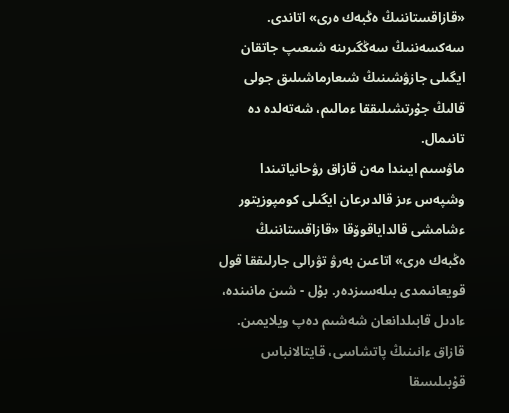«قازاقستاننىڭ ەڭبەك ەرى» اتاندى. سەكسەننىڭ سەڭگىرىنە شىعىپ جاتقان ايگىلى جازۋشىنىڭ شىعارماشىلىق جولى قالىڭ جۇرتشىلىققا ءمالىم، شەتەلدە دە تانىمال.
ماۋسىم ايىندا مەن قازاق رۋحانياتىندا وشپەس ءىز قالدىرعان ايگىلى كومپوزيتور ءشامشى قالداياقوۆقا «قازاقستاننىڭ ەڭبەك ەرى» اتاعىن بەرۋ تۋرالى جارلىققا قول قويعانىمدى بىلەسىزدەر. بۇل - شىن مانىندە، ءادىل قابىلدانعان شەشىم دەپ ويلايمىن. قازاق ءانىنىڭ پاتشاسى، قايتالانباس قۇبىلىسقا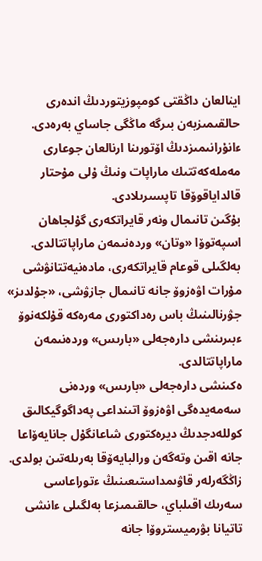اينالعان داڭقتى كومپوزيتوردىڭ اندەرى حالقىمىزبەن بىرگە ماڭگى جاساي بەرەدى. ءانۇرانىمىزدىڭ اۆتورىنا ارنالعان جوعارى مەملەكەتتىك ماراپات ونىڭ ۇلى مۇحتار قالداياقوۆقا تاپسىرىلادى.
بۇگىن تانىمال ونەر قايراتكەرى گۇلجاھان اسپەتوۆا «وتان» وردەنىمەن ماراپاتتالدى. بەلگىلى قوعام قايراتكەرى، مادەنيەتتانۋشى مۇرات اۋەزوۆ جانە تانىمال جازۋشى، «جۇلدىز» جۋرنالىنىڭ باس رەداكتورى مەرەكە قۇلكەنوۆ ءبىرىنشى دارەجەلى «بارىس» وردەنىمەن ماراپاتتالدى.
ەكىنشى دارەجەلى «بارىس» وردەنى سەمەيدەگى اۋەزوۆ اتىنداعى پەداگوگيكالىق كوللەدجدىڭ ديرەكتورى شاعانگۇل جانايەۆاعا جانە اقىن وتەگەن ورالبايەۆقا بەرىلەتىن بولدى.
زاڭگەرلەر قاۋىمداستىعىنىڭ ءتوراعاسى سەرىك اقىلباي، حالقىمىزعا بەلگىلى ءانشى تاتيانا بۋرميستروۆا جانە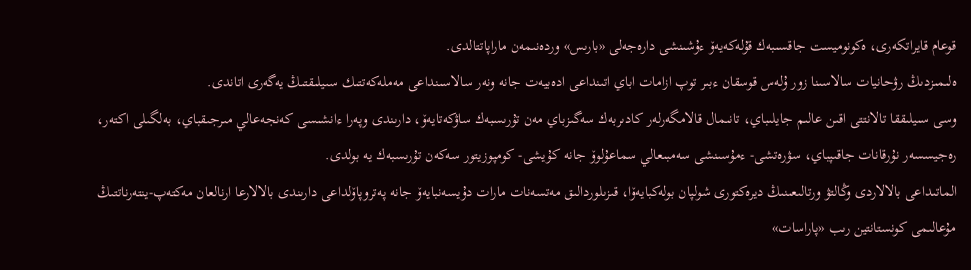قوعام قايراتكەرى، ەكونوميست جاقسىبەك قۇلەكەيەۆ ءۇشىنشى دارەجەلى «بارىس» وردەنىمەن ماراپاتتالدى.
ەلىمىزدىڭ رۋحانيات سالاسىنا زور ۇلەس قوسقان ءبىر توپ ازامات اباي اتىنداعى ادەبيەت جانە ونەر سالاسىنداعى مەملەكەتتىك سىيلىقتىڭ يەگەرى اتاندى.
وسى سىيلىققا تالانتتى اقىن عالىم جايلىباي، تانىمال قالامگەرلەر كادىربەك سەگىزباي مەن تۇرىسبەك ساۋكەتايەۆ، دارىندى وپەرا ءانشىسى كەنجەعالي مىرجىقباي، بەلگىلى اكتەر، رەجيسسەر نۇرقانات جاقىپباي، سۋرەتشى- ءمۇسىنشى سەمبىعالي سماعۇلوۆ جانە كۇيشى- كومپوزيتور سەكەن تۇرىسبەك يە بولدى.
الماتىداعى بالالاردى وڭالتۋ ورتالىعىنىڭ ديرەكتورى شولپان بولەكبايەۆا، قىزىلوردالىق مەتسەنات مارات دۇيسەنبايەۆ جانە پەتروپاۆلداعى دارىندى بالالارعا ارنالعان مەكتەپ-ينتەرناتتىڭ مۇعالىمى كونستانتين رىب «پاراسات»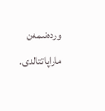وردەنىمەن ماراپاتتالدى.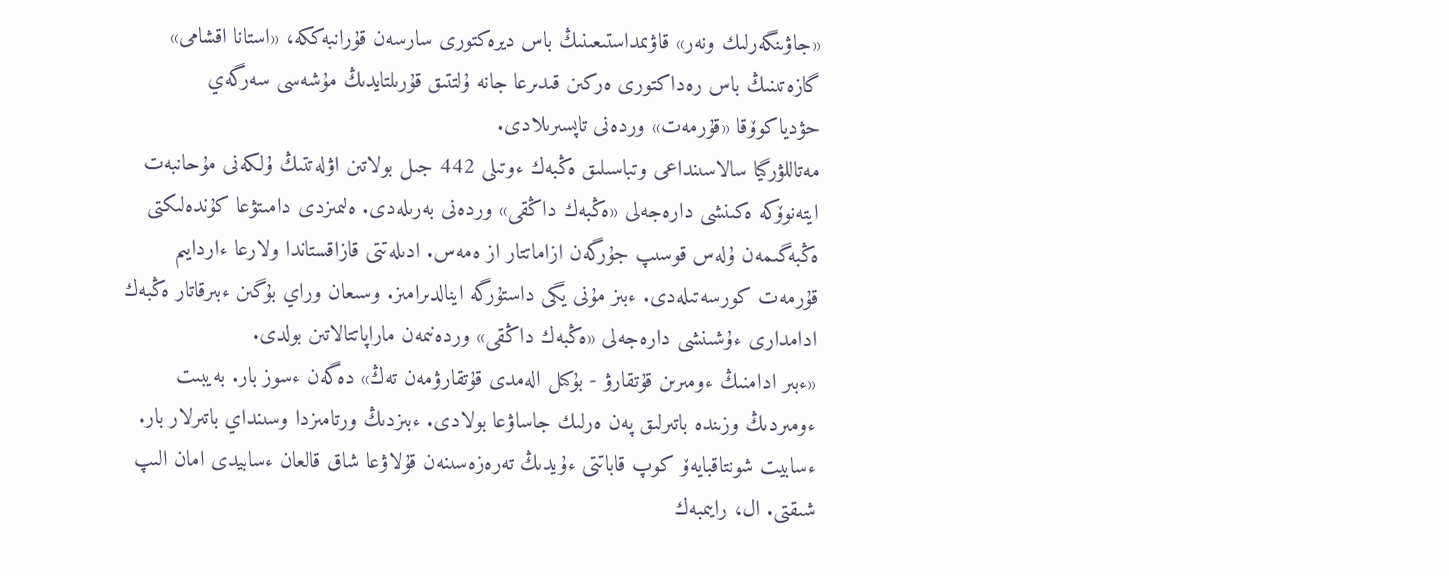«جاۋىنگەرلىك ونەر» قاۋىمداستىعىنىڭ باس ديرەكتورى سارسەن قۇرانبەككە، «استانا اقشامى» گازەتىنىڭ باس رەداكتورى ەركىن قىدىرعا جانە ۇلتتىق قۇرىلتايدىڭ مۇشەسى سەرگەي حۋدياكوۆقا «قۇرمەت» وردەنى تاپسىرىلادى.
مەتاللۋرگيا سالاسىنداعى وتباسىلىق ەڭبەك ءوتىلى 442 جىل بولاتىن اۋلەتتىڭ ۇلكەنى مۇحانبەت ايتەنوۆكە ەكىنشى دارەجەلى «ەڭبەك داڭقى» وردەنى بەرىلەدى. ەلىمىزدى دامىتۋعا كۇندەلىكتى ەڭبەگىمەن ۇلەس قوسىپ جۇرگەن ازاماتتار از ەمەس. ادىلەتتى قازاقستاندا ولارعا ءاردايىم قۇرمەت كورسەتىلەدى. ءبىز مۇنى يگى داستۇرگە اينالدىرامىز. وسىعان وراي بۇگىن ءبىرقاتار ەڭبەك ادامدارى ءۇشىنشى دارەجەلى «ەڭبەك داڭقى» وردەنىمەن ماراپاتتالاتىن بولدى.
«ءبىر ادامنىڭ ءومىرىن قۇتقارۋ - بۇكىل الەمدى قۇتقارۋمەن تەڭ» دەگەن ءسوز بار. بەيبىت ءومىردىڭ وزىندە باتىرلىق پەن ەرلىك جاساۋعا بولادى. ءبىزدىڭ ورتامىزدا وسىنداي باتىرلار بار. ءسابيت شونتاقبايەۆ كوپ قاباتتى ءۇيدىڭ تەرەزەسىنەن قۇلاۋعا شاق قالعان ءسابيدى امان الىپ شىقتى. ال، رايىمبەك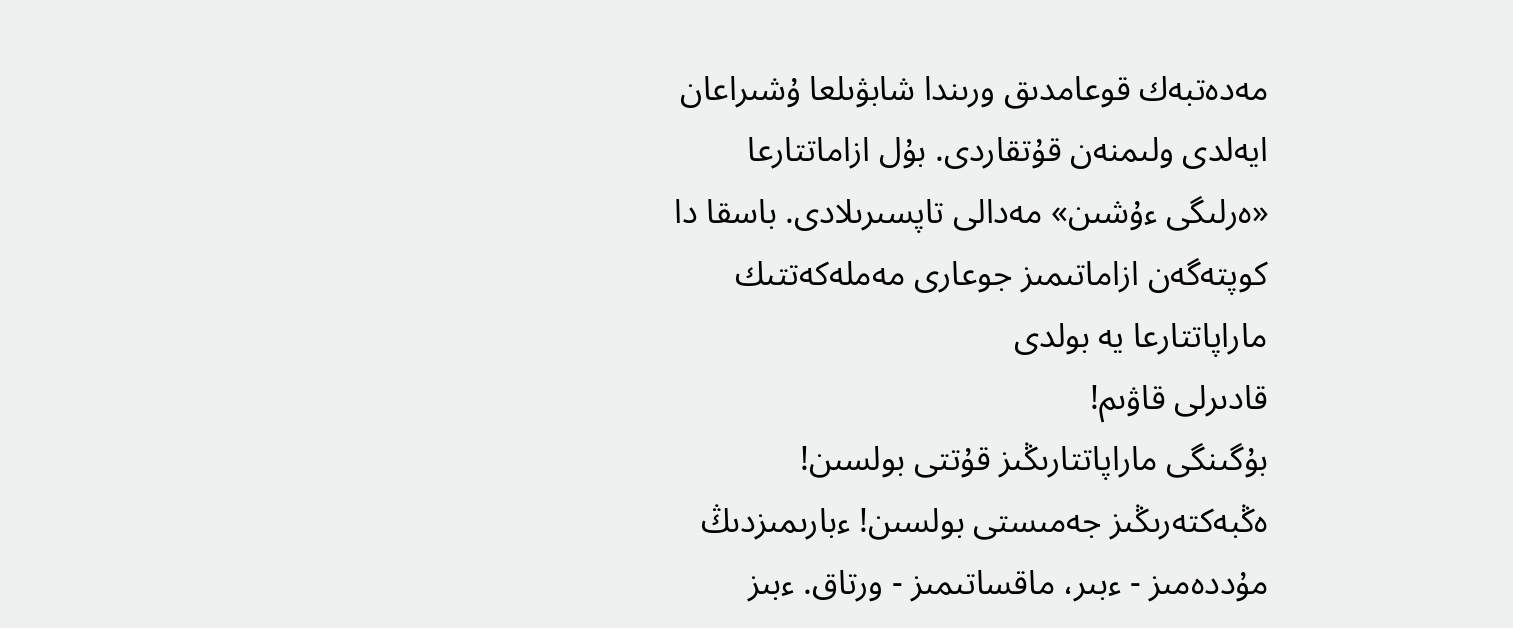مەدەتبەك قوعامدىق ورىندا شابۋىلعا ۇشىراعان ايەلدى ولىمنەن قۇتقاردى. بۇل ازاماتتارعا «ەرلىگى ءۇشىن» مەدالى تاپسىرىلادى. باسقا دا كوپتەگەن ازاماتىمىز جوعارى مەملەكەتتىك ماراپاتتارعا يە بولدى
قادىرلى قاۋىم!
بۇگىنگى ماراپاتتارىڭىز قۇتتى بولسىن! ەڭبەكتەرىڭىز جەمىستى بولسىن! ءبارىمىزدىڭ مۇددەمىز - ءبىر، ماقساتىمىز - ورتاق. ءبىز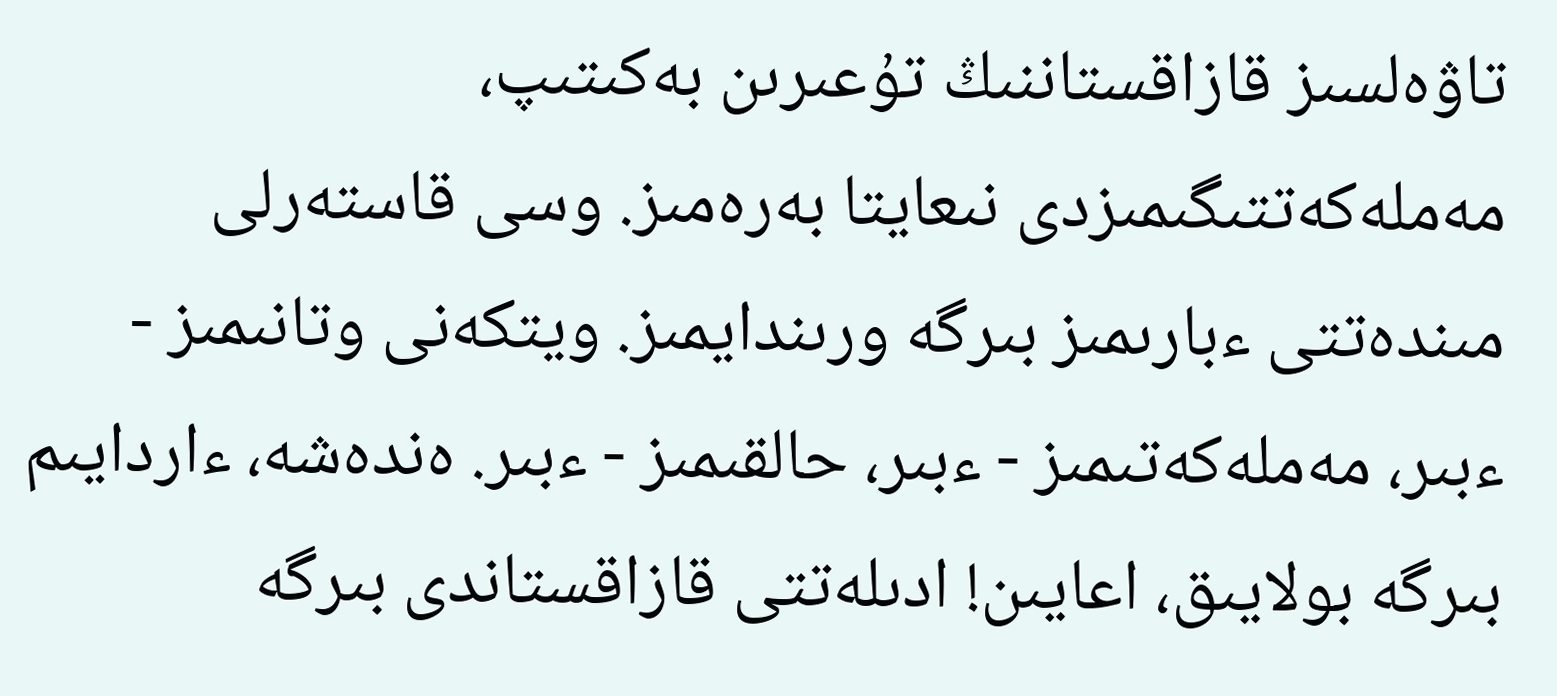تاۋەلسىز قازاقستاننىڭ تۇعىرىن بەكىتىپ، مەملەكەتتىگىمىزدى نىعايتا بەرەمىز. وسى قاستەرلى مىندەتتى ءبارىمىز بىرگە ورىندايمىز. ويتكەنى وتانىمىز - ءبىر، مەملەكەتىمىز - ءبىر، حالقىمىز - ءبىر. ەندەشە، ءاردايىم بىرگە بولايىق، اعايىن! ادىلەتتى قازاقستاندى بىرگە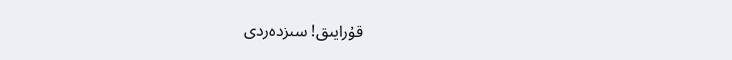قۇرايىق! سىزدەردى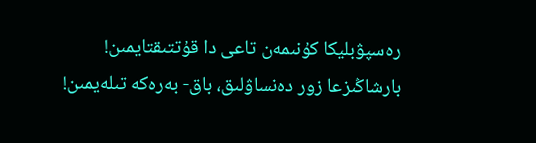رەسپۋبليكا كۇنىمەن تاعى دا قۇتتىقتايمىن! بارشاڭىزعا زور دەنساۋلىق، باق- بەرەكە تىلەيمىن!